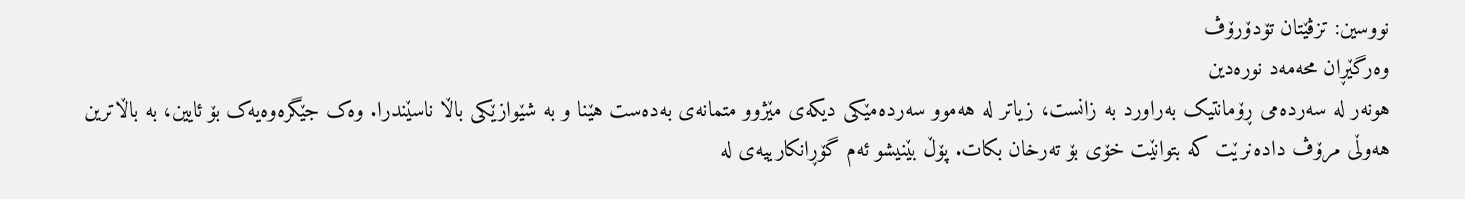نووسین: تزڤێتان تۆدۆرۆڤ
وەرگێڕان محەمەد نورەدین
هونەر لە سەردەمی ڕۆمانتیک بەراورد بە زانست، زیاتر لە هەموو سەردەمێکی دیکەی مێژوو متمانەی بەدەست هێنا و بە شێوازێکی باڵا ناسێندرا. وەک جێگرەوەیەک بۆ ئایین، بە باڵاترین هەوڵی مرۆڤ دادەنرێت کە بتوانێت خۆی بۆ تەرخان بکات. پۆڵ بێنیشو ئەم گۆڕانکارییەی لە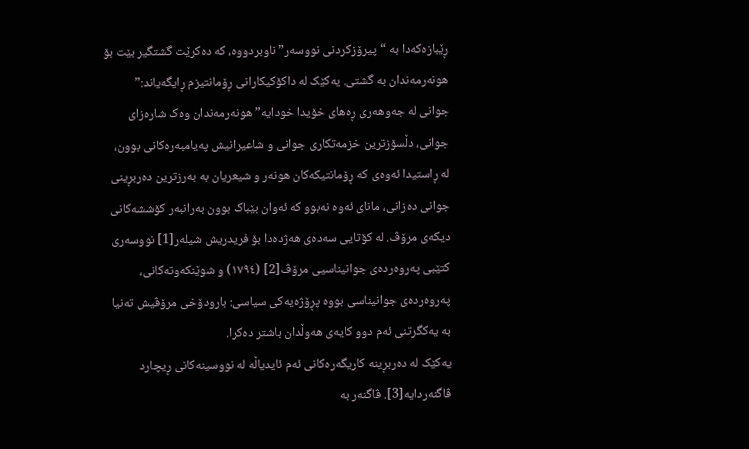ڕێبازەکەدا بە “پیرۆزکردنی نووسەر” ناوبردووە، کە دەکرێت گشتگیر بێت بۆ هونەرمەندان بە گشتی. یەکێک لە داکۆکیکارانی ڕۆمانتیزم ڕایگەیاند:” جوانی لە جەوهەری ڕەهای خۆیدا خودایە” هونەرمەندان وەک شارەزای جوانی، دڵسۆزترین خزمەتکاری جوانی و شاعیرانیش پەیامبەرەکانی بوون، لە ڕاستیدا ئەوەی کە ڕۆمانتیکەکان هونەر و شیعریان بە بەرزترین دەربڕینی جوانی دەزانی، مانای ئەوە نەبوو کە ئەوان بێباک بوون بەرانبەر کۆششەکانی دیکەی مرۆڤ. لە کۆتایی سەدەی هەژدەدا بۆ فریدریش شیلەر[1] نووسەری کتێبی پەروەردەی جوانیناسیی مرۆڤ[2] (١٧٩٤) و شوێنکەوتەکانی، پەروەردەی جوانیناسی بووە پڕۆژەیەکی سیاسی: بارودۆخی مرۆڤیش تەنیا بە یەکگرتنی ئەم دوو کایەی هەوڵدان باشتر دەکرا.
یەکێک لە دەربڕینە کاریگەرەکانی ئەم ئایدیاڵە لە نووسینەکانی ڕیچارد ڤاگنەردایە[3]. ڤاگنەر بە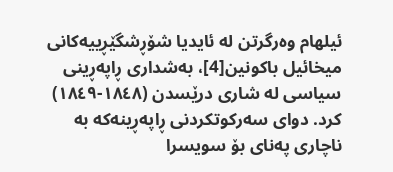ئیلهام وەرگرتن لە ئایدیا شۆڕشگێڕییەکانی میخائیل باکونین[4]، بەشداری ڕاپەڕینی سیاسی لە شاری درێسدن (١٨٤٨-١٨٤٩) کرد. دوای سەرکوتکردنی ڕاپەڕینەکە بە ناچاری پەنای بۆ سویسرا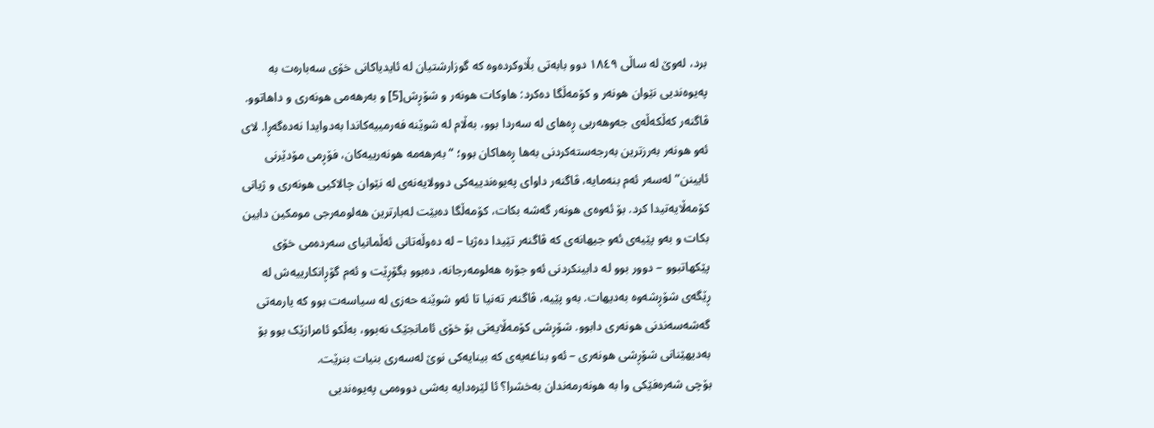برد، لەوێ لە ساڵی ١٨٤٩ دوو بابەتی بڵاوکردەوە کە گوزارشتیان لە ئایدیاکانی خۆی سەبارەت بە پەیوەندیی نێوان هونەر و کۆمەڵگا دەکرد: هاوکات هونەر و شۆڕش[5] و بەرهەمی هونەری و داهاتوو.
ڤاگنەر کەڵکەڵەی جەوهەریی ڕەهای لە سەردا بوو، بەڵام لە شوێنە فەرمییەکاندا بەدوایدا نەدەگەڕا. لای ئەو هونەر بەرزترین بەرجەستەکردنی بەها ڕەهاکان بوو؛ “بەرهەمە هونەرییەکان، فۆڕمی مۆدێرنی ئایینن” لەسەر ئەم بنەمایە، ڤاگنەر داوای پەیوەندییەکی دوولایەنەی لە نێوان چالاکیی هونەری و ژیانی کۆمەڵایەتیدا کرد. بۆ ئەوەی هونەر گەشە بکات، کۆمەڵگا دەبێت لەبارترین هەلومەرجی مومکین دابین بکات و بەو پێیەی ئەو جیهانەی کە ڤاگنەر تێیدا دەژیا – لە دەوڵەتانی ئەڵمانیای سەردەمی خۆی پێکهاتبوو – دوور بوو لە دابینکردنی ئەو جۆرە هەلومەرجانە، دەبوو بگۆڕێت و ئەم گۆڕانکارییەش لە ڕێگەی شۆڕشەوە بەدیهات. بەو پێیە، ڤاگنەر تەنیا تا ئەو شوێنە حەزی لە سیاسەت بوو کە یارمەتی گەشەسەندنی هونەری دابوو. شۆڕشی کۆمەڵایەتی بۆ خۆی ئامانجێک نەبوو، بەڵکو ئامرازێک بوو بۆ بەدیهێنانی شۆڕشی هونەری – ئەو بناغەیەی کە بینایەکی نوێ لەسەری بنیات بنرێت.
بۆچی شەرەفێکی وا بە هونەرمەندان بەخشرا؟ ئا لێرەدایە بەشی دووەمی پەیوەندیی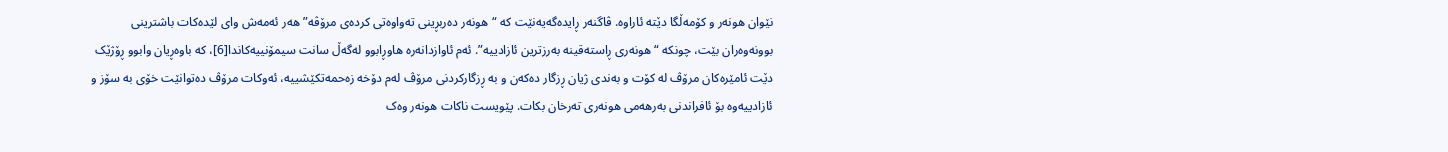نێوان هونەر و کۆمەڵگا دێتە ئاراوە. ڤاگنەر ڕایدەگەیەنێت کە “هونەر دەربڕینی تەواوەتی کردەی مرۆڤە” هەر ئەمەش وای لێدەکات باشترینی بوونەوەران بێت، چونکە “هونەری ڕاستەقینە بەرزترین ئازادییە”. ئەم ئاوازدانەرە هاوڕابوو لەگەڵ سانت سیمۆنییەکاندا[6]، کە باوەڕیان وابوو ڕۆژێک دێت ئامێرەکان مرۆڤ لە کۆت و بەندی ژیان ڕزگار دەکەن و بە ڕزگارکردنی مرۆڤ لەم دۆخە زەحمەتکێشییە، ئەوکات مرۆڤ دەتوانێت خۆی بە سۆز و ئازادییەوە بۆ ئافراندنی بەرهەمی هونەری تەرخان بکات. پێویست ناکات هونەر وەک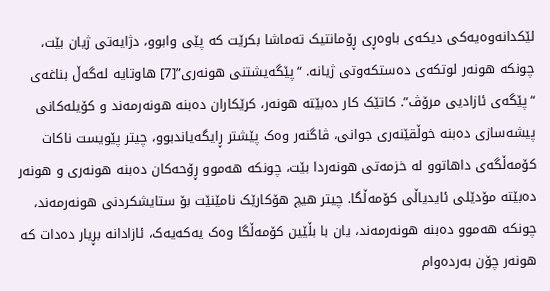لێکدانەوەیەکی دیکەی باوەڕی ڕۆمانتیک تەماشا بکرێت کە پێی وابوو، دژایەتی ژیان بێت، چونکە هونەر لوتکەی دەستکەوتی ژیانە. “پێگەیشتنی هونەری”[7] هاوتایە لەگەڵ بناغەی “پێگەی ئازادیی مرۆڤ”. کاتێک کار دەبێتە هونەر، کرێکاران دەبنە هونەرمەند و کۆیلەکانی پیشەسازی دەبنە خوڵقێنەری جوانی، ڤاگنەر وەک پێشتر ڕایگەیاندبوو، چیتر پێویست ناکات کۆمەڵگەی داهاتوو لە خزمەتی هونەردا بێت، چونکە هەموو ڕۆحەکان دەبنە هونەری و هونەر دەبێتە مۆدێلی ئایدیاڵی کۆمەڵگا. چیتر هیچ هۆکارێک نامێنێت بۆ ستایشکردنی هونەرمەند، چونکە هەموو دەبنە هونەرمەند، یان با بڵێین کۆمەڵگا وەک یەکەیەک، ئازادانە بڕیار دەدات کە هونەر چۆن بەردەوام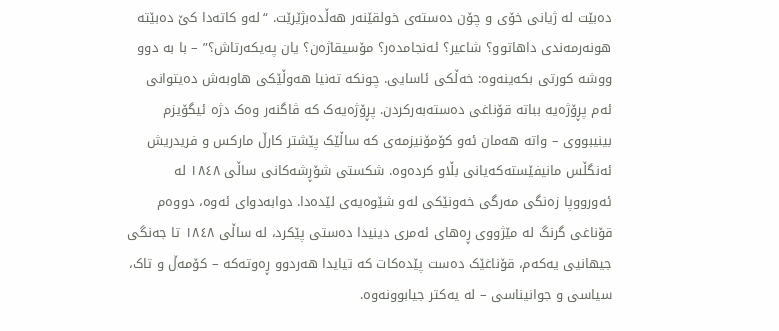دەبێت لە ژیانی خۆی و چۆن دەستەی خولقێنەر هەڵدەبژێرێت. “لەو کاتەدا کێ دەبێتە هونەرمەندی داهاتوو؟ شاعیر؟ ئەنجامدەر؟ مۆسیقاژەن؟ یان پەیکەرتاش؟” – با بە دوو ووشە کورتی بکەینەوە: خەڵکی ئاسایی. چونکە تەنیا هەوڵێکی هاوبەش دەیتوانی ئەم پڕۆژەیە بباتە قۆناغی دەستەبەرکردن. پڕۆژەیەک کە ڤاگنەر وەک دژە ئیگۆیزم بینیبووی – واتە هەمان ئەو کۆمۆنیزمەی کە ساڵێک پێشتر کارڵ مارکس و فریدریش ئەنگڵس مانیفێستەکەیانی بڵاو کردەوە. شکستی شۆڕشەکانی ساڵی ١٨٤٨ لە ئەورووپا زەنگی مەرگی خەونێکی لەو شێوەیەی لێدەدا. دوابەدوای ئەوە، دووەم قۆناغی گرنگ لە مێژووی ڕەهای ئەمری دینیدا دەستی پێکرد، لە ساڵی ١٨٤٨ تا جەنگی جیهانیی یەکەم، قۆناغێک دەست پێدەکات کە تیایدا هەردوو ڕەوتەکە – کۆمەڵ و تاک، سیاسی و جوانیناسی – لە یەکتر جیابوونەوە.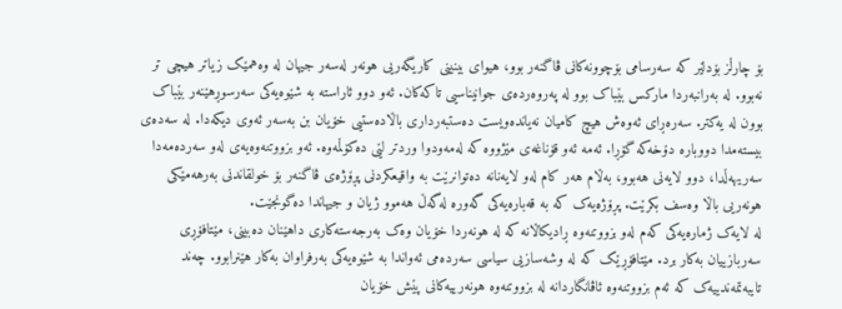بۆ چارڵز بۆدلێر کە سەرسامی بۆچوونەکانی ڤاگنەر بوو، هیوای بینینی کاریگەریی هونەر لەسەر جیهان لە وەهمێک زیاتر هیچی تر نەبوو. لە بەرانبەردا مارکس بێباک بوو لە پەروەردەی جوانیناسیی تاکەکان. ئەو دوو ئاراستە بە شێوەیەکی سەرسوڕهێنەر بێباک بوون لە یەکتر. سەرەڕای ئەوەش هیچ کامیان نەیاندەویست دەستبەرداری باڵادەستیی خۆیان بن بەسەر ئەوی دیکەدا. لە سەدەی بیستەمدا دووبارە دۆخەکە گۆڕا. ئەمە ئەو قۆناغەی مێژووە کە لەمەودوا وردتر لێی دەکۆڵمەوە. ئەو بزووتنەوەیەی لەو سەردەمەدا سەریهەڵدا، دوو لایەنی هەبوو، بەڵام هەر کام لەو لایەنانە دەتوانرێت بە واقیعکردنی پڕۆژەی ڤاگنەر بۆ خولقاندنی بەرهەمێکی هونەریی باڵا وەسف بکرێت. پڕۆژەیەک کە بە قەبارەیەکی گەورە لەگەڵ هەموو ژیان و جیهاندا دەگونجێت.
لە لایەک ژمارەیەکی کەم لەو بزووتنەوە ڕادیکاڵانە کە لە هونەردا خۆیان وەک بەرجەستەکاری داهێنان دەبینی، مێتافۆڕی سەربازییان بەکار برد. مێتافۆڕێک کە لە وشەسازیی سیاسی سەردەمی ئەواندا بە شێوەیەکی بەرفراوان بەکار هێنرابوو. چەند تایبەتمەندییەک کە ئەم بزووتنەوە ئاڤانگاردانە لە بزووتنەوە هونەرییەکانی پێش خۆیان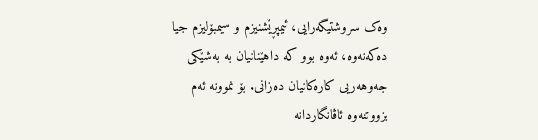وەک سروشتیگەرایی، ئیمپڕێشنیزم و سیمبۆلیزم جیا دەکەنەوە، ئەوە بوو کە داهێنانیان بە بەشێکی جەوهەریی کارەکانیان دەزانی. بۆ نموونە ئەم بزووتنەوە ئاڤانگاردانە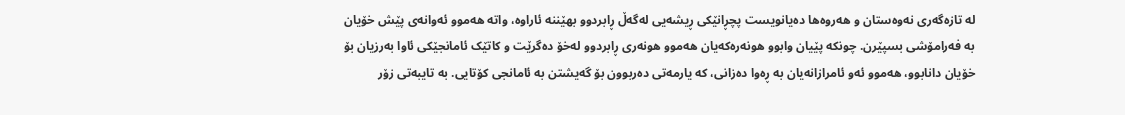لە تازەگەری نەوەستان و هەروەها دەیانویست پچڕانێکی ڕیشەیی لەگەڵ ڕابردوو بهێننە ئاراوە، واتە هەموو ئەوانەی پێش خۆیان بە فەرامۆشی بسپێرن. چونکە پێیان وابوو هونەرەکەیان هەموو هونەری ڕابردوو لەخۆ دەگرێت و کاتێک ئامانجێکی ئاوا بەرزیان بۆ خۆیان دانابوو، هەموو ئەو ئامرازانەیان بە ڕەوا دەزانی، کە یارمەتی دەربوون بۆ گەیشتن بە ئامانجی کۆتایی. بە تایبەتی زۆر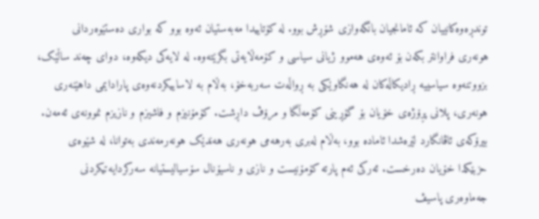توندڕەوەکانییان کە ئامانجیان بانگەوازی شۆڕش بوو. لە کۆتاییدا مەبەستیان ئەوە بوو کە بواری دەستێوەردانی هونەری فراوانتر بکەن بۆ ئەوەی هەموو ژیانی سیاسی و کۆمەڵایەتی بگرێتەوە. لە لایەکی دیکەوە، دوای چەند ساڵێک، بزووتنەوە سیاسییە ڕادیکاڵەکان لە هەنگاوێکی بە ڕواڵەت سەربەخۆ، بەڵام بە لاساییکردنەوەی پارادایمی داهێنەری هونەری، پلانی پڕۆژەی خۆیان بۆ گۆڕینی کۆمەڵگا و مرۆڤ داڕشت. کۆمۆنیزم و فاشیزم و نازیزم نموونەی ئەمەن. بیرۆکەی ئاڤانگارد لێرەشدا ئامادە بوو، بەڵام لەبری بەرهەمی هونەری هەندێک هونەرمەندی بەتوانا، لە شێوەی حزبێکدا خۆیان دەرخست. ئەرکی ئەم پارتە کۆمۆنیست و نازی و ناسیۆنال سۆسیالیستیانە سەرکردایەتیکردنی جەماوەری پاسیڤ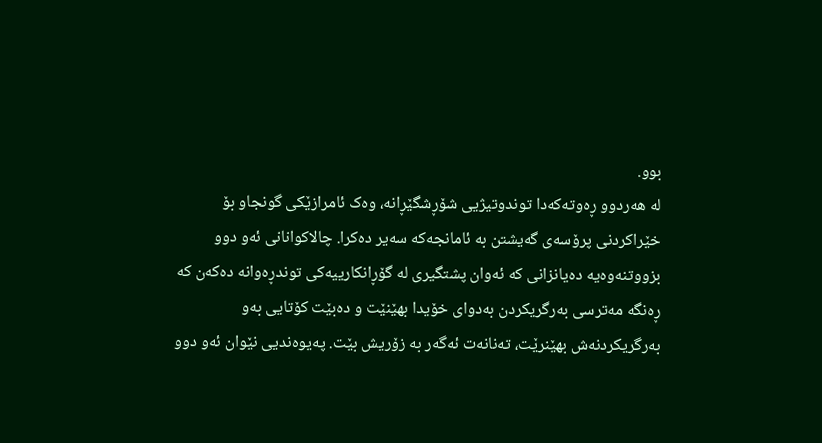بوو.
لە هەردوو ڕەوتەکەدا توندوتیژیی شۆڕشگێڕانە، وەک ئامرازێکی گونجاو بۆ خێراکردنی پرۆسەی گەیشتن بە ئامانجەکە سەیر دەکرا. چالاکوانانی ئەو دوو بزووتنەوەیە دەیانزانی کە ئەوان پشتگیری لە گۆڕانکارییەکی توندڕەوانە دەکەن کە ڕەنگە مەترسی بەرگریکردن بەدوای خۆیدا بهێنێت و دەبێت کۆتایی بەو بەرگریکردنەش بهێنرێت، تەنانەت ئەگەر بە زۆریش بێت. پەیوەندیی نێوان ئەو دوو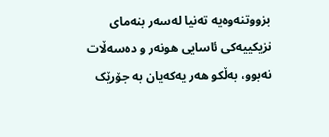بزووتنەوەیە تەنیا لەسەر بنەمای نزیکییەکی ئاسایی هونەر و دەسەڵات نەبوو، بەڵکو هەر یەکەیان بە جۆرێک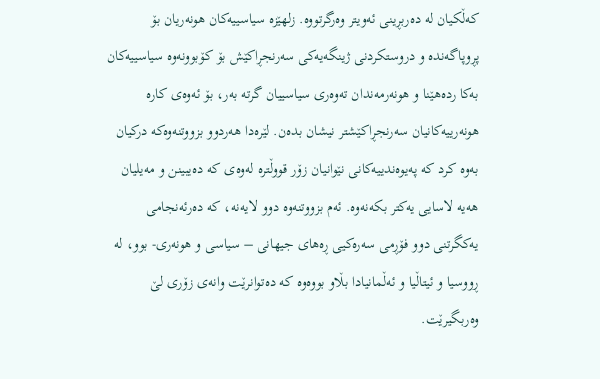کەڵکیان لە دەربڕینی ئەویتر وەرگرتووە. زلهێزە سیاسییەکان هونەریان بۆ پڕوپاگەندە و دروستکردنی ژینگەیەکی سەرنجڕاکێش بۆ کۆبوونەوە سیاسییەکان بەکا ردەهێنا و هونەرمەندان تەوەری سیاسییان گرتە بەر، بۆ ئەوەی کارە هونەرییەکانیان سەرنجڕاکێشتر نیشان بدەن. لێرەدا هەردوو بزووتنەوەکە درکیان بەوە کرد کە پەیوەندییەکانی نێوانیان زۆر قووڵترە لەوەی کە دەیبینن و مەیلیان هەیە لاسایی یەکتر بکەنەوە. ئەم بزووتنەوە دوو لایەنە، کە دەرئەنجامی یەکگرتنی دوو فۆڕمی سەرەکیی ڕەهای جیهانی – سیاسی و هونەری- بوو، لە ڕووسیا و ئیتاڵیا و ئەڵمانیادا بڵاو بووەوە کە دەتوانرێت وانەی زۆری لێ وەربگیرێت.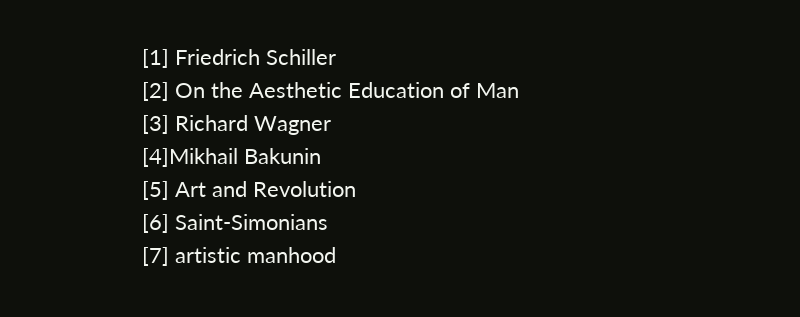[1] Friedrich Schiller
[2] On the Aesthetic Education of Man
[3] Richard Wagner
[4]Mikhail Bakunin
[5] Art and Revolution
[6] Saint-Simonians
[7] artistic manhood